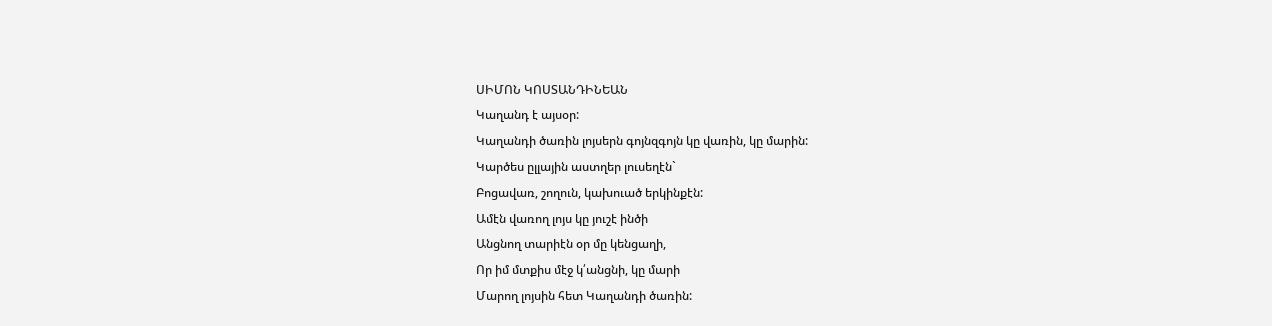ՍԻՄՈՆ ԿՈՍՏԱՆԴԻՆԵԱՆ
Կաղանդ է այսօր:
Կաղանդի ծառին լոյսերն գոյնզգոյն կը վառին, կը մարին:
Կարծես ըլլային աստղեր լուսեղէն`
Բոցավառ, շողուն, կախուած երկինքէն:
Ամէն վառող լոյս կը յուշէ ինծի
Անցնող տարիէն օր մը կենցաղի,
Որ իմ մտքիս մէջ կ՛անցնի, կը մարի
Մարող լոյսին հետ Կաղանդի ծառին: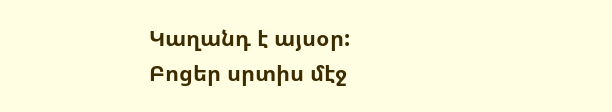Կաղանդ է այսօր:
Բոցեր սրտիս մէջ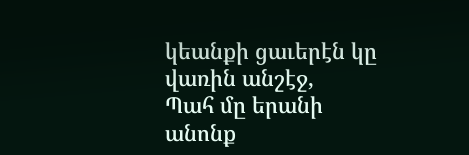կեանքի ցաւերէն կը վառին անշէջ,
Պահ մը երանի անոնք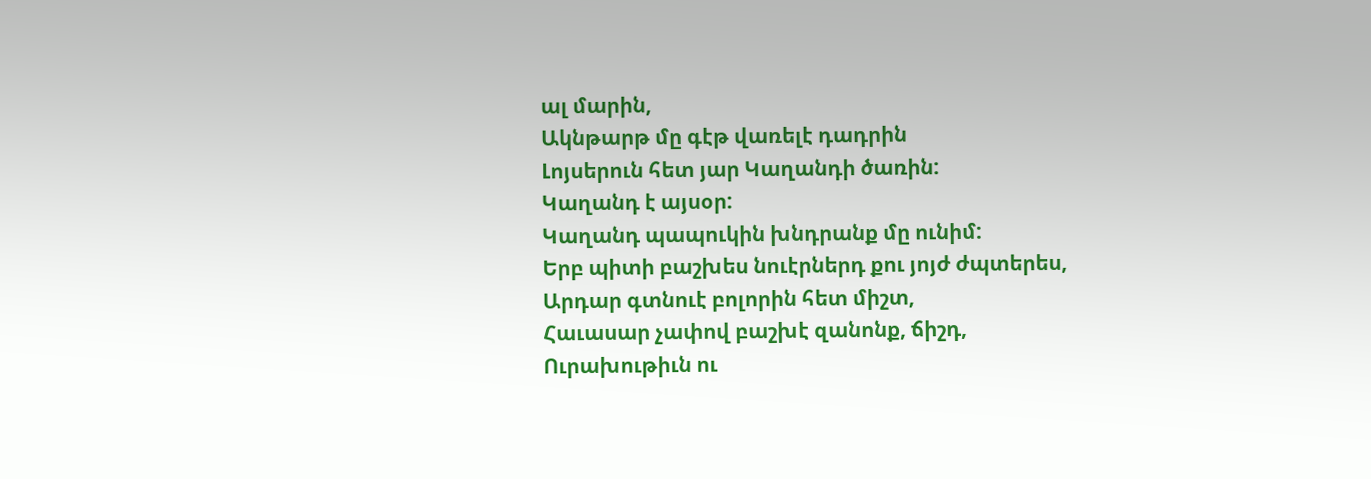ալ մարին,
Ակնթարթ մը գէթ վառելէ դադրին
Լոյսերուն հետ յար Կաղանդի ծառին:
Կաղանդ է այսօր:
Կաղանդ պապուկին խնդրանք մը ունիմ:
Երբ պիտի բաշխես նուէրներդ քու յոյժ ժպտերես,
Արդար գտնուէ բոլորին հետ միշտ,
Հաւասար չափով բաշխէ զանոնք, ճիշդ,
Ուրախութիւն ու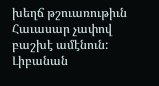խեղճ թշուառութիւն
Հաւասար չափով բաշխէ ամէնուն:
Լիբանան